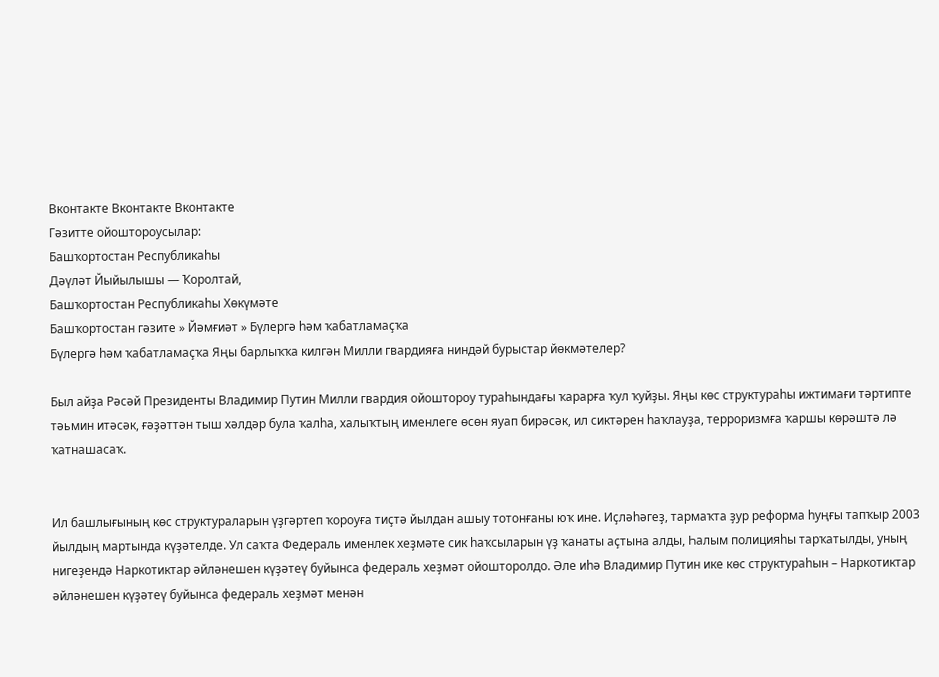Вконтакте Вконтакте Вконтакте
Гәзитте ойоштороусылар:
Башҡортостан Республикаһы
Дәүләт Йыйылышы — Ҡоролтай,
Башҡортостан Республикаһы Хөкүмәте
Башҡортостан гәзите » Йәмғиәт » Бүлергә һәм ҡабатламаҫҡа
Бүлергә һәм ҡабатламаҫҡа Яңы барлыҡҡа килгән Милли гвардияға ниндәй бурыстар йөкмәтелер?

Был айҙа Рәсәй Президенты Владимир Путин Милли гвардия ойоштороу тураһындағы ҡарарға ҡул ҡуйҙы. Яңы көс структураһы ижтимағи тәртипте тәьмин итәсәк, ғәҙәттән тыш хәлдәр була ҡалһа, халыҡтың именлеге өсөн яуап бирәсәк, ил сиктәрен һаҡлауҙа, терроризмға ҡаршы көрәштә лә ҡатнашасаҡ.


Ил башлығының көс структураларын үҙгәртеп ҡороуға тиҫтә йылдан ашыу тотонғаны юҡ ине. Иҫләһәгеҙ, тармаҡта ҙур реформа һуңғы тапҡыр 2003 йылдың мартында күҙәтелде. Ул саҡта Федераль именлек хеҙмәте сик һаҡсыларын үҙ ҡанаты аҫтына алды, Һалым полицияһы тарҡатылды, уның нигеҙендә Наркотиктар әйләнешен күҙәтеү буйынса федераль хеҙмәт ойошторолдо. Әле иһә Владимир Путин ике көс структураһын – Наркотиктар әйләнешен күҙәтеү буйынса федераль хеҙмәт менән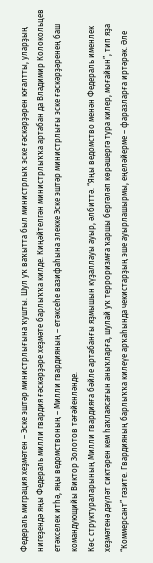Федераль миграция хеҙмәтен – Эске эштәр министрлығына ҡушты. Шул уҡ ваҡытта был министрлыҡ эске ғәскәрҙәрен юғалтты, уларҙың нигеҙендә яңы Федераль милли гвардия ғәскәрҙәре хеҙмәте барлыҡҡа килде. Киңәйтелгән министрлыҡҡа артабан да Владимир Колокольцев етәкселек итһә, яңы ведомствоның – Милли гвардияның – етәксеһе вазифаһына элекке Эске эштәр министрлығы эске ғәскәрҙәренең баш командующийы Виктор Золотов тәғәйенләнде.
Көс структураларының Милли гвардияға бәйле артабанғы яҙмышын күҙаллауы ауыр, әлбиттә. “Яңы ведомство менән Федераль именлек хеҙмәтенә дәүләт сиктәрен кем һаҡлаясағын аныҡларға, шулай уҡ терроризмға ҡаршы бергәләп көрәшергә тура килер, моғайын”, тип яҙа “Коммерсант” гәзите. Гвардияның барлыҡҡа килеүе арҡаһында чекистарҙың эше ауырлашырмы, еңеләйерме – фаразларға иртәрәк. Әле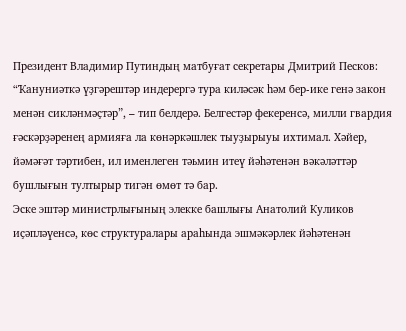Президент Владимир Путиндың матбуғат секретары Дмитрий Песков: “Ҡануниәткә үҙгәрештәр индерергә тура киләсәк һәм бер-ике генә закон менән сикләнмәҫтәр”, – тип белдерә. Белгестәр фекеренсә, милли гвардия ғәскәрҙәренең армияға ла көнәркәшлек тыуҙырыуы ихтимал. Хәйер, йәмәғәт тәртибен, ил именлеген тәьмин итеү йәһәтенән вәкәләттәр бушлығын тултырыр тигән өмөт тә бар.
Эске эштәр министрлығының элекке башлығы Анатолий Куликов иҫәпләүенсә, көс структуралары араһында эшмәкәрлек йәһәтенән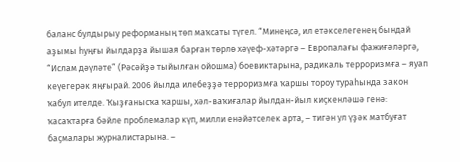баланс булдырыу реформаның төп маҡсаты түгел. “Минеңсә, ил етәкселегенең бындай аҙымы һуңғы йылдарҙа йышая барған төрлө хәүеф-хәтәргә – Европалағы фажиғәләргә, “Ислам дәүләте” (Рәсәйҙә тыйылған ойошма) боевиктарына, радикаль терроризмға – яуап кеүегерәк яңғырай. 2006 йылда илебеҙҙә терроризмға ҡаршы тороу тураһында закон ҡабул ителде. Ҡыҙғанысҡа ҡаршы, хәл-ваҡиғалар йылдан-йыл киҫкенләшә генә: ҡасаҡтарға бәйле проблемалар күп, милли енәйәтселек арта, – тигән ул үҙәк матбуғат баҫмалары журналистарына. –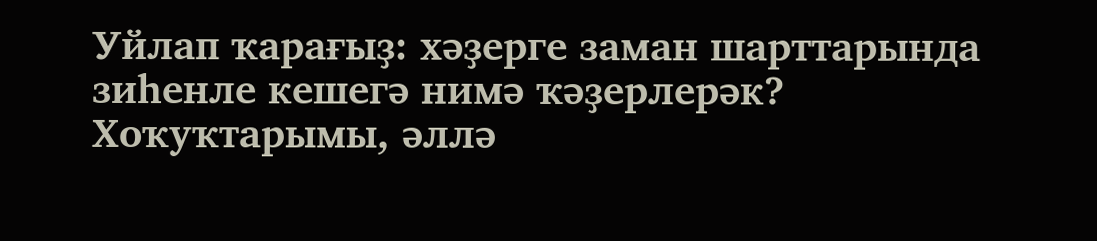Уйлап ҡарағыҙ: хәҙерге заман шарттарында зиһенле кешегә нимә ҡәҙерлерәк? Хоҡуҡтарымы, әллә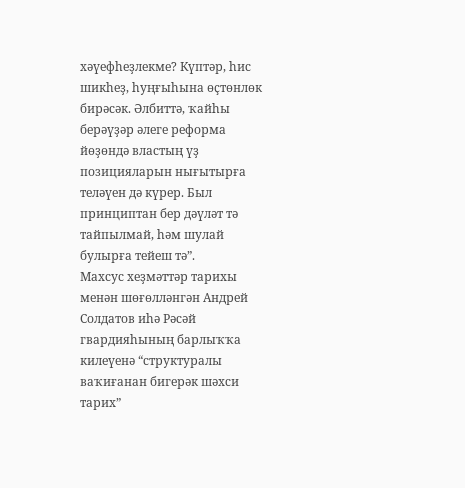хәүефһеҙлекме? Күптәр, һис шикһеҙ, һуңғыһына өҫтөнлөк бирәсәк. Әлбиттә, ҡайһы берәүҙәр әлеге реформа йөҙөндә властың үҙ позицияларын нығытырға теләүен дә күрер. Был принциптан бер дәүләт тә тайпылмай, һәм шулай булырға тейеш тә”.
Махсус хеҙмәттәр тарихы менән шөғөлләнгән Андрей Солдатов иһә Рәсәй гвардияһының барлыҡҡа килеүенә “структуралы ваҡиғанан бигерәк шәхси тарих”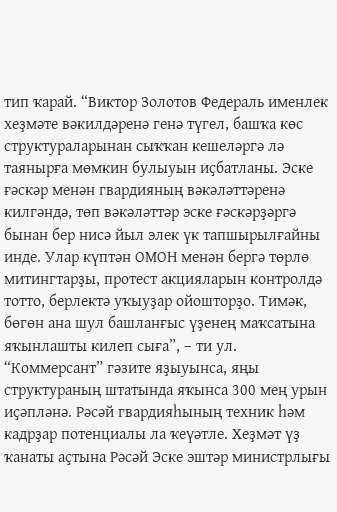тип ҡарай. “Виктор Золотов Федераль именлек хеҙмәте вәкилдәренә генә түгел, башҡа көс структураларынан сыҡҡан кешеләргә лә таянырға мөмкин булыуын иҫбатланы. Эске ғәскәр менән гвардияның вәкәләттәренә килгәндә, төп вәкәләттәр эске ғәскәрҙәргә бынан бер нисә йыл элек үк тапшырылғайны инде. Улар күптән ОМОН менән бергә төрлө митингтарҙы, протест акцияларын контролдә тотто, берлектә уҡыуҙар ойошторҙо. Тимәк, бөгөн ана шул башланғыс үҙенең маҡсатына яҡынлашты килеп сыға”, – ти ул.
“Коммерсант” гәзите яҙыуынса, яңы структураның штатында яҡынса 300 мең урын иҫәпләнә. Рәсәй гвардияһының техник һәм кадрҙар потенциалы ла ҡеүәтле. Хеҙмәт үҙ ҡанаты аҫтына Рәсәй Эске эштәр министрлығы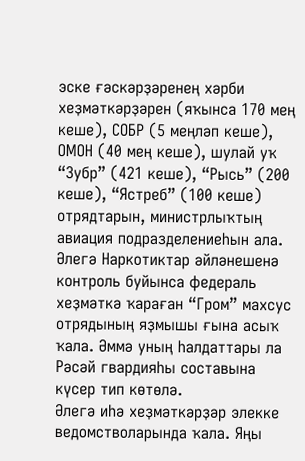эске ғәскәрҙәренең хәрби хеҙмәткәрҙәрен (яҡынса 170 мең кеше), СОБР (5 меңләп кеше), ОМОН (40 мең кеше), шулай уҡ “Зубр” (421 кеше), “Рысь” (200 кеше), “Ястреб” (100 кеше) отрядтарын, министрлыҡтың авиация подразделениеһын ала. Әлегә Наркотиктар әйләнешенә контроль буйынса федераль хеҙмәткә ҡараған “Гром” махсус отрядының яҙмышы ғына асыҡ ҡала. Әммә уның һалдаттары ла Рәсәй гвардияһы составына күсер тип көтөлә.
Әлегә иһә хеҙмәткәрҙәр элекке ведомстволарында ҡала. Яңы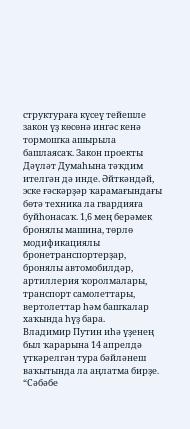структураға күсеү тейешле закон үҙ көсөнә ингәс кенә тормошҡа ашырыла башлаясаҡ. Закон проекты Дәүләт Думаһына тәҡдим ителгән дә инде. Әйткәндәй, эске ғәскәрҙәр ҡарамағындағы бөтә техника ла гвардияға буйһонасаҡ. 1,6 мең берәмек бронялы машина, төрлө модификациялы бронетранспортерҙар, бронялы автомобилдәр, артиллерия ҡоролмалары, транспорт самолеттары, вертолеттар һәм башҡалар хаҡында һүҙ бара.
Владимир Путин иһә үҙенең был ҡарарына 14 апрелдә үткәрелгән тура бәйләнеш ваҡытында ла аңлатма бирҙе. “Сәбәбе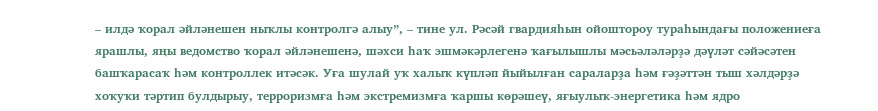– илдә ҡорал әйләнешен ныҡлы контролгә алыу”, – тине ул. Рәсәй гвардияһын ойоштороу тураһындағы положениеға ярашлы, яңы ведомство ҡорал әйләнешенә, шәхси һаҡ эшмәкәрлегенә ҡағылышлы мәсьәләләрҙә дәүләт сәйәсәтен башҡарасаҡ һәм контроллек итәсәк. Уға шулай уҡ халыҡ күпләп йыйылған сараларҙа һәм ғәҙәттән тыш хәлдәрҙә хоҡуҡи тәртип булдырыу, терроризмға һәм экстремизмға ҡаршы көрәшеү, яғыулыҡ-энергетика һәм ядро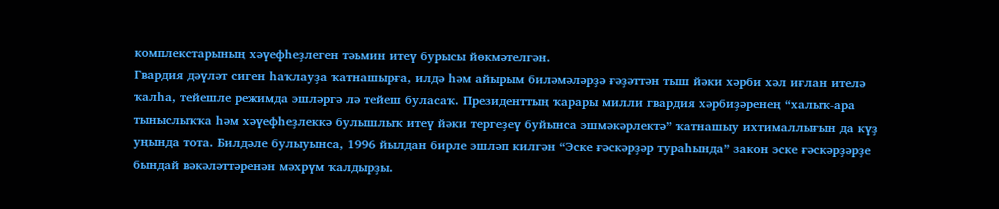комплекстарының хәүефһеҙлеген тәьмин итеү бурысы йөкмәтелгән.
Гвардия дәүләт сиген һаҡлауҙа ҡатнашырға, илдә һәм айырым биләмәләрҙә ғәҙәттән тыш йәки хәрби хәл иғлан ителә ҡалһа, тейешле режимда эшләргә лә тейеш буласаҡ. Президенттың ҡарары милли гвардия хәрбиҙәренең “халыҡ-ара тыныслыҡҡа һәм хәүефһеҙлеккә булышлыҡ итеү йәки тергеҙеү буйынса эшмәкәрлектә” ҡатнашыу ихтималлығын да күҙ уңында тота. Билдәле булыуынса, 1996 йылдан бирле эшләп килгән “Эске ғәскәрҙәр тураһында” закон эске ғәскәрҙәрҙе бындай вәкәләттәренән мәхрүм ҡалдырҙы.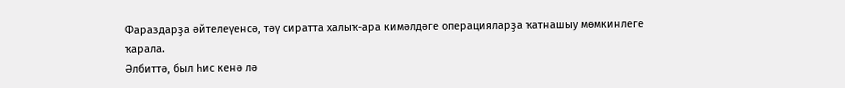Фараздарҙа әйтелеүенсә, тәү сиратта халыҡ-ара кимәлдәге операцияларҙа ҡатнашыу мөмкинлеге ҡарала.
Әлбиттә, был һис кенә лә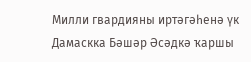Милли гвардияны иртәгәһенә үк Дамаскка Бәшәр Әсәдкә ҡаршы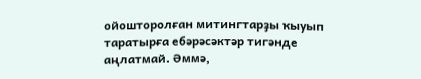ойошторолған митингтарҙы ҡыуып таратырға ебәрәсәктәр тигәнде аңлатмай. Әммә,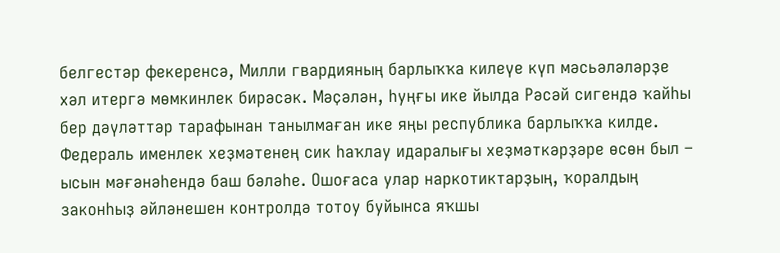белгестәр фекеренсә, Милли гвардияның барлыҡҡа килеүе күп мәсьәләләрҙе хәл итергә мөмкинлек бирәсәк. Мәҫәлән, һуңғы ике йылда Рәсәй сигендә ҡайһы бер дәүләттәр тарафынан танылмаған ике яңы республика барлыҡҡа килде. Федераль именлек хеҙмәтенең сик һаҡлау идаралығы хеҙмәткәрҙәре өсөн был – ысын мәғәнәһендә баш бәләһе. Ошоғаса улар наркотиктарҙың, ҡоралдың законһыҙ әйләнешен контролдә тотоу буйынса яҡшы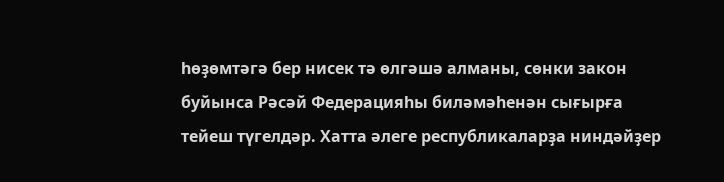һөҙөмтәгә бер нисек тә өлгәшә алманы, сөнки закон буйынса Рәсәй Федерацияһы биләмәһенән сығырға тейеш түгелдәр. Хатта әлеге республикаларҙа ниндәйҙер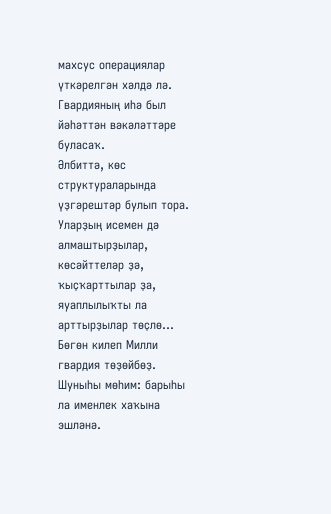махсус операциялар үткәрелгән хәлдә лә. Гвардияның иһә был йәһәттән вәкәләттәре буласаҡ.
Әлбиттә, көс структураларында үҙгәрештәр булып тора. Уларҙың исемен дә алмаштырҙылар, көсәйттеләр ҙә, ҡыҫҡарттылар ҙа, яуаплылыҡты ла арттырҙылар төҫлө... Бөгөн килеп Милли гвардия төҙөйбөҙ. Шуныһы мөһим: барыһы ла именлек хаҡына эшләнә.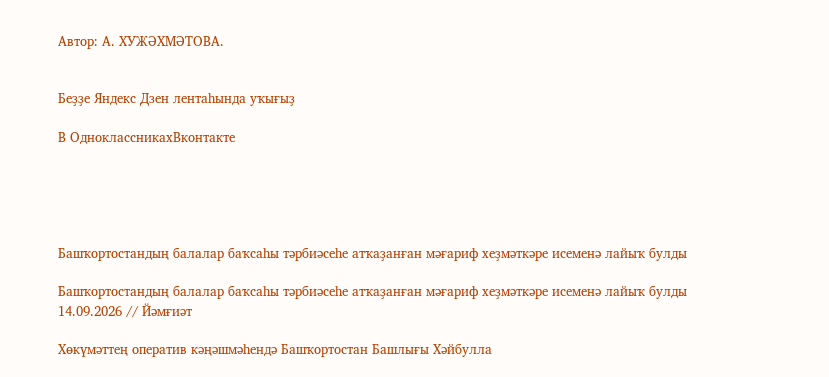Автор: А. ХУЖӘХМӘТОВА.


Беҙҙе Яндекс Дзен лентаһында уҡығыҙ

В ОдноклассникахВконтакте





Башҡортостандың балалар баҡсаһы тәрбиәсеһе атҡаҙанған мәғариф хеҙмәткәре исеменә лайыҡ булды

Башҡортостандың балалар баҡсаһы тәрбиәсеһе атҡаҙанған мәғариф хеҙмәткәре исеменә лайыҡ булды 14.09.2026 // Йәмғиәт

Хөкүмәттең оператив кәңәшмәһендә Башҡортостан Башлығы Хәйбулла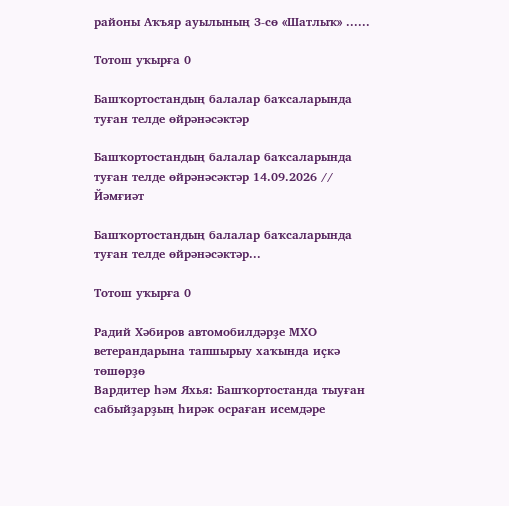районы Аҡъяр ауылының 3-сө «Шатлыҡ» ......

Тотош уҡырға 0

Башҡортостандың балалар баҡсаларында туған телде өйрәнәсәктәр

Башҡортостандың балалар баҡсаларында туған телде өйрәнәсәктәр 14.09.2026 // Йәмғиәт

Башҡортостандың балалар баҡсаларында туған телде өйрәнәсәктәр...

Тотош уҡырға 0

Радий Хәбиров автомобилдәрҙе МХО ветерандарына тапшырыу хаҡында иҫкә төшөрҙө
Вардитер һәм Яхья: Башҡортостанда тыуған сабыйҙарҙың һирәк осраған исемдәре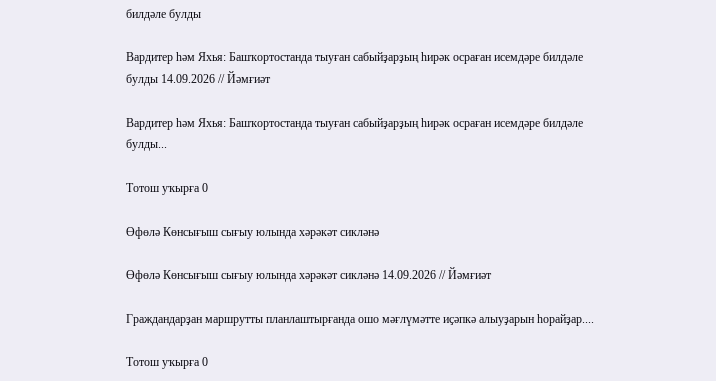билдәле булды

Вардитер һәм Яхья: Башҡортостанда тыуған сабыйҙарҙың һирәк осраған исемдәре билдәле булды 14.09.2026 // Йәмғиәт

Вардитер һәм Яхья: Башҡортостанда тыуған сабыйҙарҙың һирәк осраған исемдәре билдәле булды...

Тотош уҡырға 0

Өфөлә Көнсығыш сығыу юлында хәрәкәт сикләнә

Өфөлә Көнсығыш сығыу юлында хәрәкәт сикләнә 14.09.2026 // Йәмғиәт

Граждандарҙан маршрутты планлаштырғанда ошо мәғлүмәтте иҫәпкә алыуҙарын һорайҙар....

Тотош уҡырға 0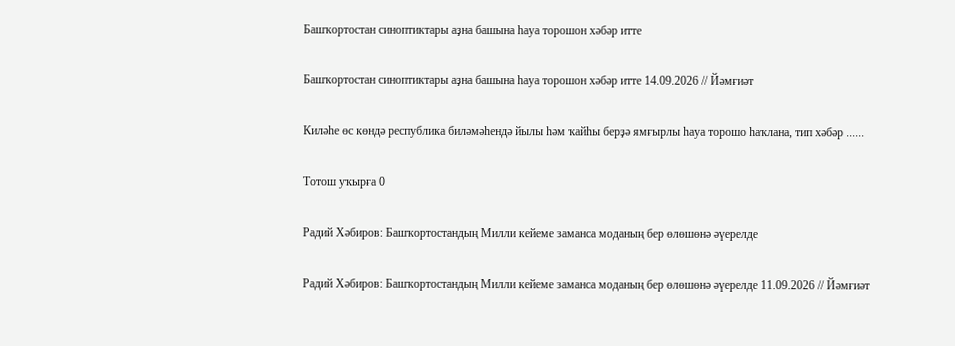Башҡортостан синоптиктары аҙна башына һауа торошон хәбәр итте

Башҡортостан синоптиктары аҙна башына һауа торошон хәбәр итте 14.09.2026 // Йәмғиәт

Киләһе өс көндә республика биләмәһендә йылы һәм ҡайһы берҙә ямғырлы һауа торошо һаҡлана, тип хәбәр ......

Тотош уҡырға 0

Радий Хәбиров: Башҡортостандың Милли кейеме заманса моданың бер өлөшөнә әүерелде

Радий Хәбиров: Башҡортостандың Милли кейеме заманса моданың бер өлөшөнә әүерелде 11.09.2026 // Йәмғиәт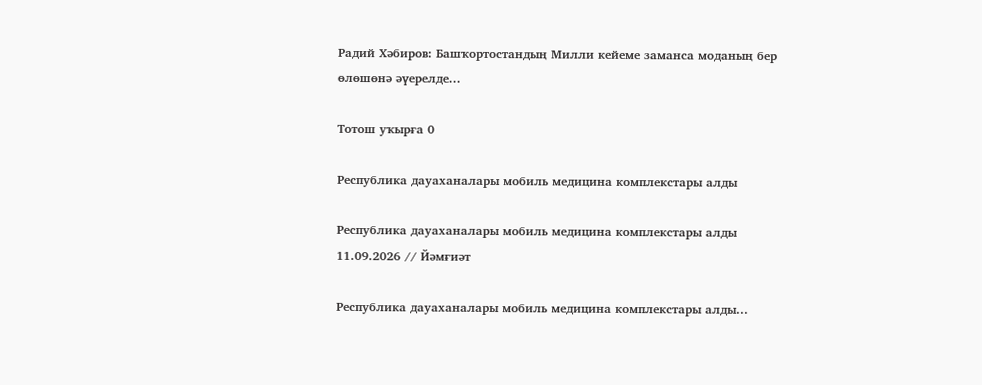Радий Хәбиров: Башҡортостандың Милли кейеме заманса моданың бер өлөшөнә әүерелде...

Тотош уҡырға 0

Республика дауаханалары мобиль медицина комплекстары алды

Республика дауаханалары мобиль медицина комплекстары алды 11.09.2026 // Йәмғиәт

Республика дауаханалары мобиль медицина комплекстары алды...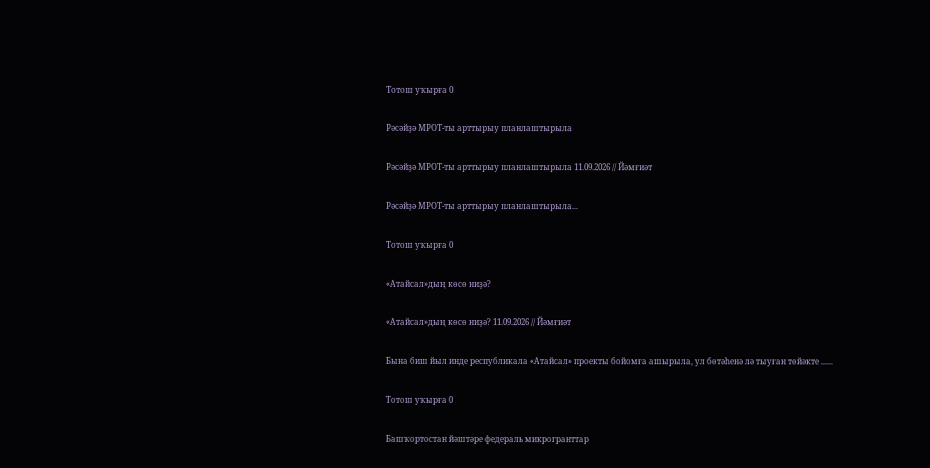Тотош уҡырға 0

Рәсәйҙә МРОТ-ты арттырыу планлаштырыла

Рәсәйҙә МРОТ-ты арттырыу планлаштырыла 11.09.2026 // Йәмғиәт

Рәсәйҙә МРОТ-ты арттырыу планлаштырыла...

Тотош уҡырға 0

«Атайсал»дың көсө ниҙә?

«Атайсал»дың көсө ниҙә? 11.09.2026 // Йәмғиәт

Бына биш йыл инде республикала «Атайсал» проекты бойомға ашырыла, ул бөтәһенә лә тыуған төйәкте ......

Тотош уҡырға 0

Башҡортостан йәштәре федераль микрогранттар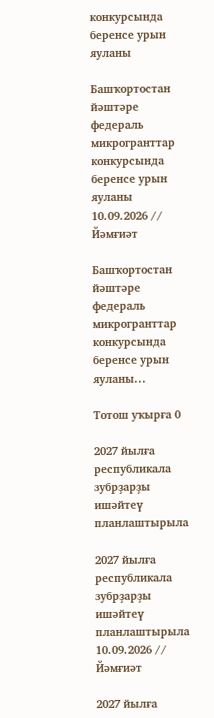конкурсында беренсе урын яуланы

Башҡортостан йәштәре федераль микрогранттар конкурсында беренсе урын яуланы 10.09.2026 // Йәмғиәт

Башҡортостан йәштәре федераль микрогранттар конкурсында беренсе урын яуланы...

Тотош уҡырға 0

2027 йылға республикала зубрҙарҙы ишәйтеү планлаштырыла

2027 йылға республикала зубрҙарҙы ишәйтеү планлаштырыла 10.09.2026 // Йәмғиәт

2027 йылға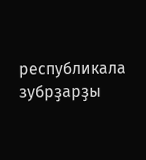республикала зубрҙарҙы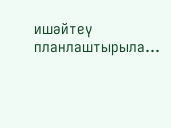ишәйтеү планлаштырыла...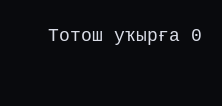Тотош уҡырға 0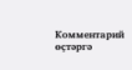Комментарий өҫтәргә